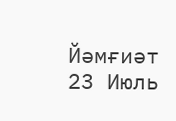Йәмғиәт
23 Июль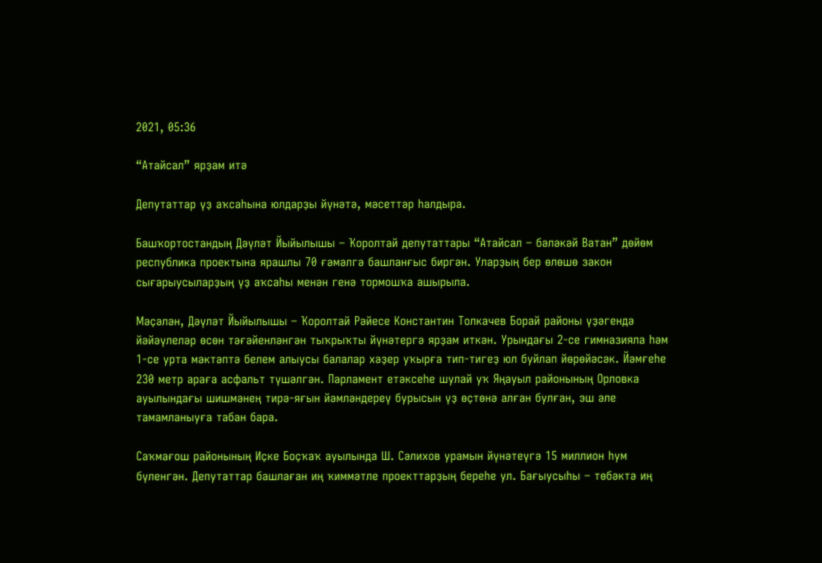2021, 05:36

“Атайсал” ярҙам итә

Депутаттар үҙ аҡсаһына юлдарҙы йүнәтә, мәсеттәр һалдыра.

Башҡортостандың Дәүләт Йыйылышы – Ҡоролтай депутаттары “Атайсал – бәләкәй Ватан” дөйөм республика проектына ярашлы 70 ғәмәлгә башланғыс биргән. Уларҙың бер өлөшө закон сығарыусыларҙың үҙ аҡсаһы менән генә тормошҡа ашырыла.

Мәҫәлән, Дәүләт Йыйылышы – Ҡоролтай Рәйесе Константин Толкачев Борай районы үҙәгендә йәйәүлеләр өсөн тәғәйенләнгән тыҡрыҡты йүнәтергә ярҙам иткән. Урындағы 2-се гимназияла һәм 1-се урта мәктәптә белем алыусы балалар хәҙер уҡырға тип-тигеҙ юл буйлап йөрөйәсәк. Йәмғеһе 230 метр араға асфальт түшәлгән. Парламент етәксеһе шулай уҡ Яңауыл районының Орловка ауылындағы шишмәнең тирә-яғын йәмләндереү бурысын үҙ өҫтөнә алған булған, эш әле тамамланыуға табан бара.

Саҡмағош районының Иҫке Боҫҡаҡ ауылында Ш. Сәлихов урамын йүнәтеүгә 15 миллион һум бүленгән. Депутаттар башлаған иң ҡиммәтле проекттарҙың береһе ул. Бағыусыһы – төбәктә иң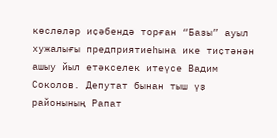көслөләр иҫәбендә торған “Базы” ауыл хужалығы предприятиеһына ике тиҫтәнән ашыу йыл етәкселек итеүсе Вадим Соколов. Депутат бынан тыш үҙ районының Рапат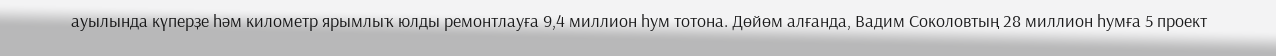ауылында күперҙе һәм километр ярымлыҡ юлды ремонтлауға 9,4 миллион һум тотона. Дөйөм алғанда, Вадим Соколовтың 28 миллион һумға 5 проект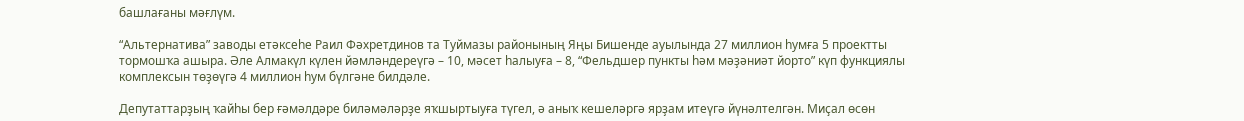башлағаны мәғлүм.

“Альтернатива” заводы етәксеһе Раил Фәхретдинов та Туймазы районының Яңы Бишенде ауылында 27 миллион һумға 5 проектты тормошҡа ашыра. Әле Алмакүл күлен йәмләндереүгә – 10, мәсет һалыуға – 8, “Фельдшер пункты һәм мәҙәниәт йорто” күп функциялы комплексын төҙөүгә 4 миллион һум бүлгәне билдәле.

Депутаттарҙың ҡайһы бер ғәмәлдәре биләмәләрҙе яҡшыртыуға түгел, ә аныҡ кешеләргә ярҙам итеүгә йүнәлтелгән. Миҫал өсөн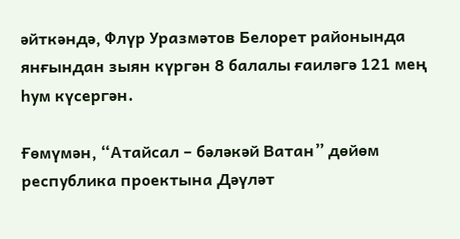әйткәндә, Флүр Уразмәтов Белорет районында янғындан зыян күргән 8 балалы ғаиләгә 121 мең һум күсергән.

Ғөмүмән, “Атайсал – бәләкәй Ватан” дөйөм республика проектына Дәүләт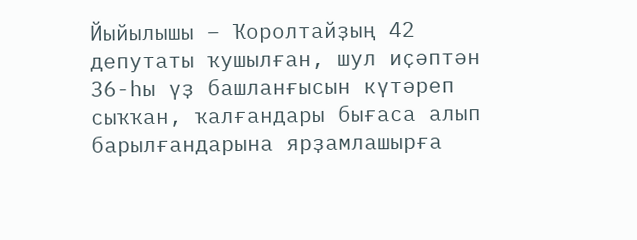Йыйылышы – Ҡоролтайҙың 42 депутаты ҡушылған, шул иҫәптән 36-һы үҙ башланғысын күтәреп сыҡҡан, ҡалғандары бығаса алып барылғандарына ярҙамлашырға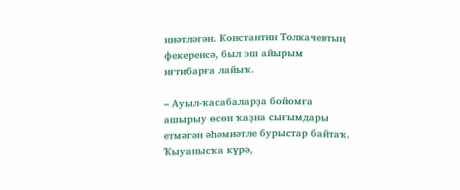ниәтләгән. Константин Толкачевтың фекеренсә, был эш айырым иғтибарға лайыҡ.

– Ауыл-ҡасабаларҙа бойомға ашырыу өсөн ҡаҙна сығымдары етмәгән әһәмиәтле бурыстар байтаҡ. Ҡыуанысҡа күрә,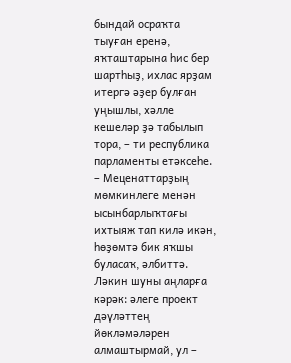бындай осраҡта тыуған еренә, яҡташтарына һис бер шартһыҙ, ихлас ярҙам итергә әҙер булған уңышлы, хәлле кешеләр ҙә табылып тора, – ти республика парламенты етәксеһе. – Меценаттарҙың мөмкинлеге менән ысынбарлыҡтағы ихтыяж тап килә икән, һөҙөмтә бик яҡшы буласаҡ, әлбиттә. Ләкин шуны аңларға кәрәк: әлеге проект дәүләттең йөкләмәләрен алмаштырмай, ул –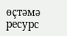өҫтәмә ресурс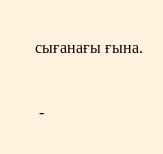сығанағы ғына.

 -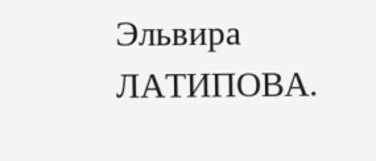Эльвира ЛАТИПОВА.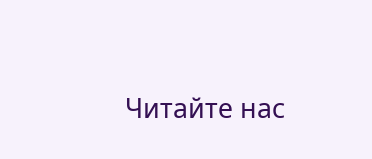Читайте нас